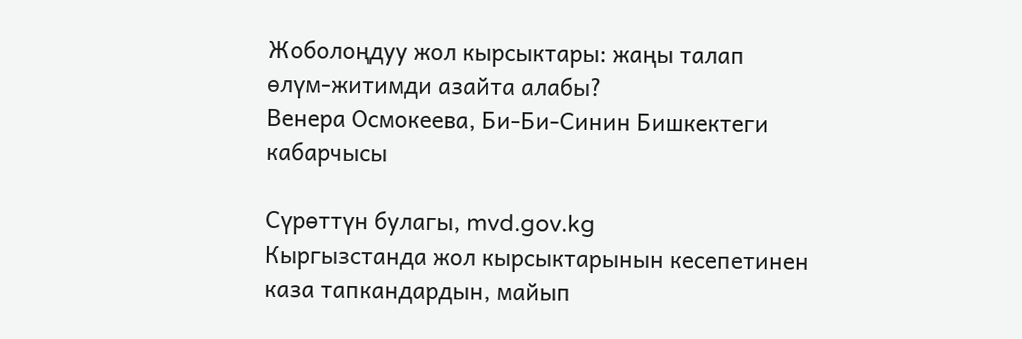Жоболоңдуу жол кырсыктары: жаңы талап өлүм-житимди азайта алабы?
Венера Осмокеева, Би-Би-Синин Бишкектеги кабарчысы

Сүрөттүн булагы, mvd.gov.kg
Кыргызстанда жол кырсыктарынын кесепетинен каза тапкандардын, майып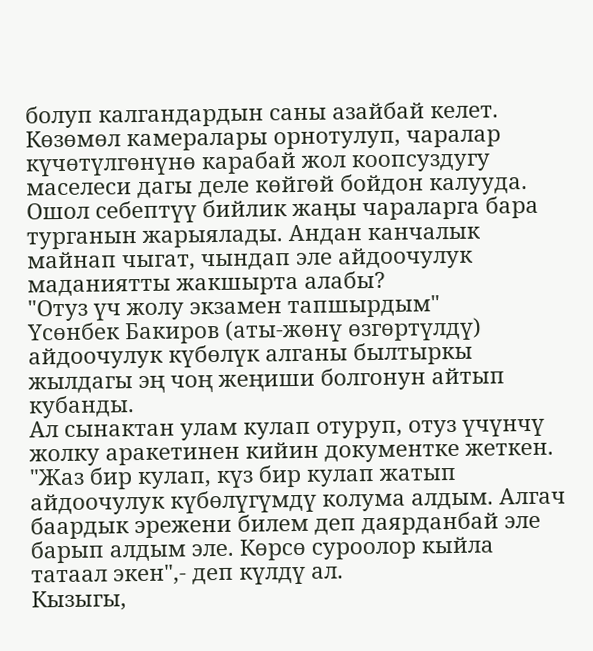болуп калгандардын саны азайбай келет. Көзөмөл камералары орнотулуп, чаралар күчөтүлгөнүнө карабай жол коопсуздугу маселеси дагы деле көйгөй бойдон калууда. Ошол себептүү бийлик жаңы чараларга бара турганын жарыялады. Андан канчалык майнап чыгат, чындап эле айдоочулук маданиятты жакшырта алабы?
"Отуз үч жолу экзамен тапшырдым"
Үсөнбек Бакиров (аты-жөнү өзгөртүлдү) айдоочулук күбөлүк алганы былтыркы жылдагы эң чоң жеңиши болгонун айтып кубанды.
Ал сынактан улам кулап отуруп, отуз үчүнчү жолку аракетинен кийин документке жеткен.
"Жаз бир кулап, күз бир кулап жатып айдоочулук күбөлүгүмдү колума алдым. Алгач баардык эрежени билем деп даярданбай эле барып алдым эле. Көрсө суроолор кыйла татаал экен",- деп күлдү ал.
Кызыгы,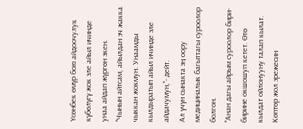Үсөнбек өмүр бою айдоочулук күбөлүгү жок эле айыл ичинде унаа айдап жүргөн экен.
"Чынын айтсам, айылдан эч жакка чыккан жокмун. Унаамды кылдыратып айыл ичинде эле айдачумун,"- дейт.
Ал үчүн сынакта эң оору медициналык багыттагы суроолор болгон.
"Анан дагы айрым суроолор бири-бирине окшошуп кетет. Өтө кылдат ойлонууну талап кылат. Көптөр жол эрежесин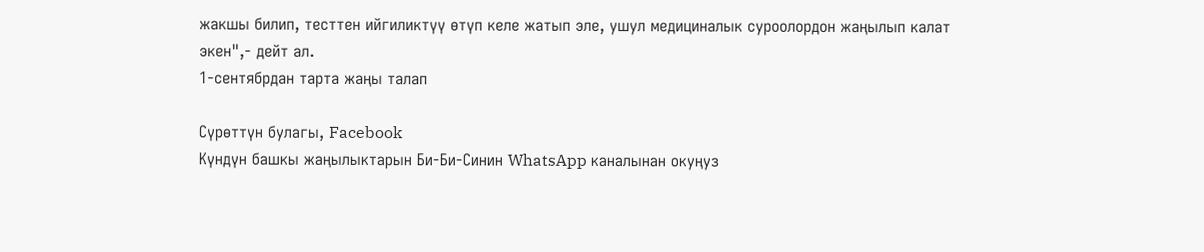жакшы билип, тесттен ийгиликтүү өтүп келе жатып эле, ушул медициналык суроолордон жаңылып калат экен",- дейт ал.
1-сентябрдан тарта жаңы талап

Сүрөттүн булагы, Facebook
Күндүн башкы жаңылыктарын Би-Би-Синин WhatsApp каналынан окуңуз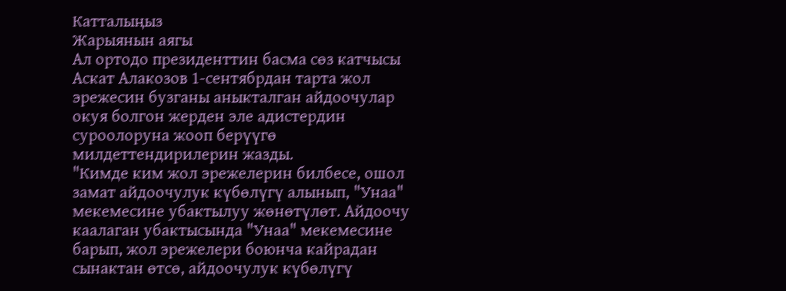Катталыңыз
Жарыянын аягы
Ал ортодо президенттин басма сөз катчысы Аскат Алакозов 1-сентябрдан тарта жол эрежесин бузганы аныкталган айдоочулар окуя болгон жерден эле адистердин суроолоруна жооп берүүгө милдеттендирилерин жазды.
"Кимде ким жол эрежелерин билбесе, ошол замат айдоочулук күбөлүгү алынып, "Унаа" мекемесине убактылуу жөнөтүлөт. Айдоочу каалаган убактысында "Унаа" мекемесине барып, жол эрежелери боюнча кайрадан сынактан өтсө, айдоочулук күбөлүгү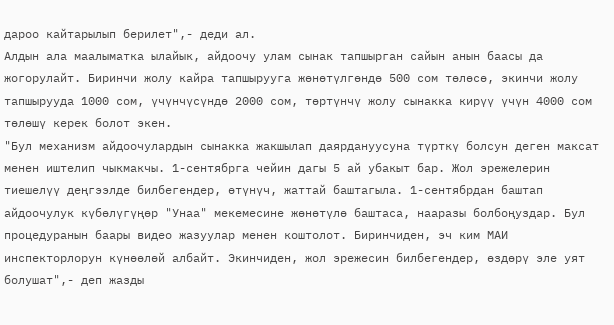дароо кайтарылып берилет",- деди ал.
Алдын ала маалыматка ылайык, айдоочу улам сынак тапшырган сайын анын баасы да жогорулайт. Биринчи жолу кайра тапшырууга жөнөтүлгөндө 500 сом төлөсө, экинчи жолу тапшырууда 1000 сом, үчүнчүсүндө 2000 сом, төртүнчү жолу сынакка кирүү үчүн 4000 сом төлөшү керек болот экен.
"Бул механизм айдоочулардын сынакка жакшылап даярдануусуна түрткү болсун деген максат менен иштелип чыкмакчы. 1-сентябрга чейин дагы 5 ай убакыт бар. Жол эрежелерин тиешелүү деңгээлде билбегендер, өтүнүч, жаттай баштагыла. 1-сентябрдан баштап айдоочулук күбөлүгүңөр "Унаа" мекемесине жөнөтүлө баштаса, нааразы болбоңуздар. Бул процедуранын баары видео жазуулар менен коштолот. Биринчиден, эч ким МАИ инспекторлорун күнөөлөй албайт. Экинчиден, жол эрежесин билбегендер, өздөрү эле уят болушат",- деп жазды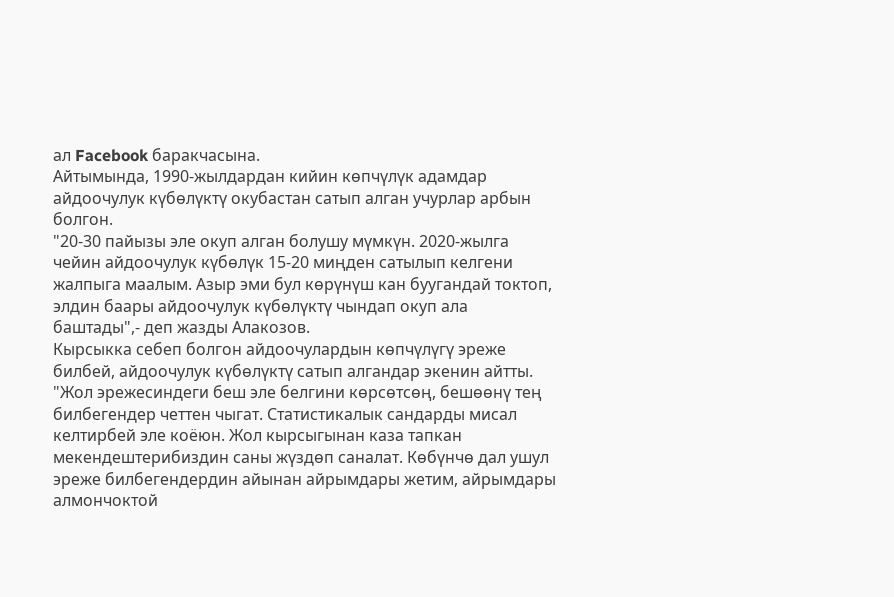ал Facebook баракчасына.
Айтымында, 1990-жылдардан кийин көпчүлүк адамдар айдоочулук күбөлүктү окубастан сатып алган учурлар арбын болгон.
"20-30 пайызы эле окуп алган болушу мүмкүн. 2020-жылга чейин айдоочулук күбөлүк 15-20 миңден сатылып келгени жалпыга маалым. Азыр эми бул көрүнүш кан буугандай токтоп, элдин баары айдоочулук күбөлүктү чындап окуп ала баштады",- деп жазды Алакозов.
Кырсыкка себеп болгон айдоочулардын көпчүлүгү эреже билбей, айдоочулук күбөлүктү сатып алгандар экенин айтты.
"Жол эрежесиндеги беш эле белгини көрсөтсөң, бешөөнү тең билбегендер четтен чыгат. Статистикалык сандарды мисал келтирбей эле коёюн. Жол кырсыгынан каза тапкан мекендештерибиздин саны жүздөп саналат. Көбүнчө дал ушул эреже билбегендердин айынан айрымдары жетим, айрымдары алмончоктой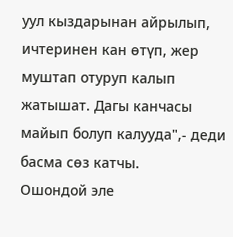уул кыздарынан айрылып, ичтеринен кан өтүп, жер муштап отуруп калып жатышат. Дагы канчасы майып болуп калууда",- деди басма сөз катчы.
Ошондой эле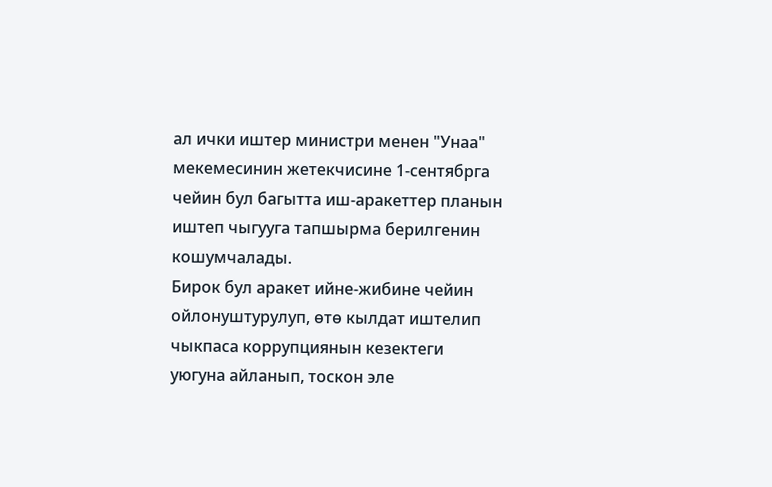ал ички иштер министри менен "Унаа" мекемесинин жетекчисине 1-сентябрга чейин бул багытта иш-аракеттер планын иштеп чыгууга тапшырма берилгенин кошумчалады.
Бирок бул аракет ийне-жибине чейин ойлонуштурулуп, өтө кылдат иштелип чыкпаса коррупциянын кезектеги уюгуна айланып, тоскон эле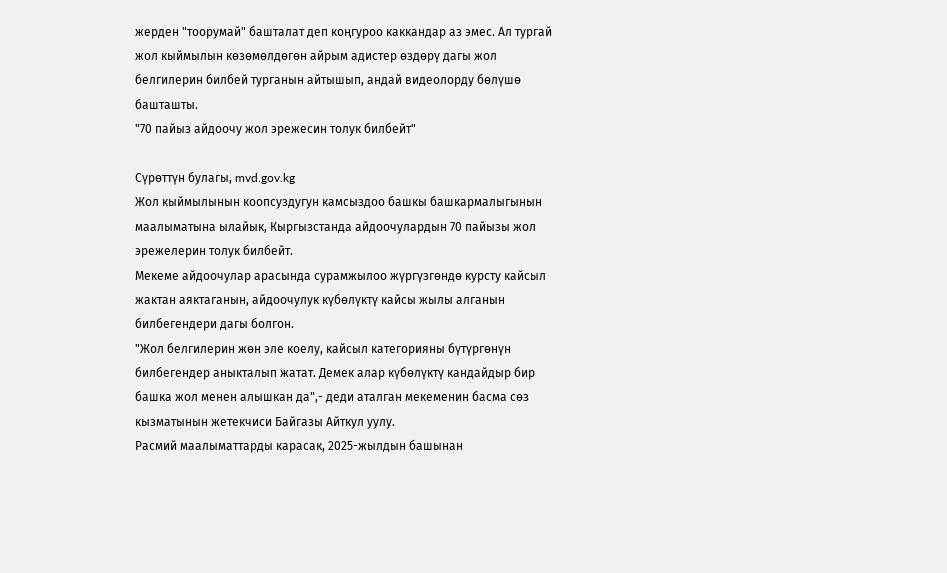жерден "тоорумай" башталат деп коңгуроо каккандар аз эмес. Ал тургай жол кыймылын көзөмөлдөгөн айрым адистер өздөрү дагы жол белгилерин билбей турганын айтышып, андай видеолорду бөлүшө башташты.
"70 пайыз айдоочу жол эрежесин толук билбейт"

Сүрөттүн булагы, mvd.gov.kg
Жол кыймылынын коопсуздугун камсыздоо башкы башкармалыгынын маалыматына ылайык, Кыргызстанда айдоочулардын 70 пайызы жол эрежелерин толук билбейт.
Мекеме айдоочулар арасында сурамжылоо жүргүзгөндө курсту кайсыл жактан аяктаганын, айдоочулук күбөлүктү кайсы жылы алганын билбегендери дагы болгон.
"Жол белгилерин жөн эле коелу, кайсыл категорияны бүтүргөнүн билбегендер аныкталып жатат. Демек алар күбөлүктү кандайдыр бир башка жол менен алышкан да",- деди аталган мекеменин басма сөз кызматынын жетекчиси Байгазы Айткул уулу.
Расмий маалыматтарды карасак, 2025-жылдын башынан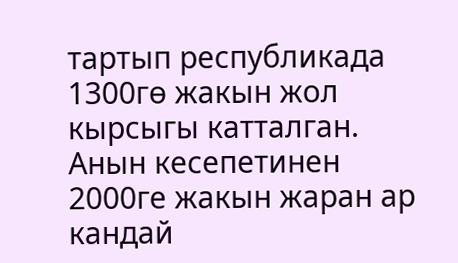тартып республикада 1300гө жакын жол кырсыгы катталган.
Анын кесепетинен 2000ге жакын жаран ар кандай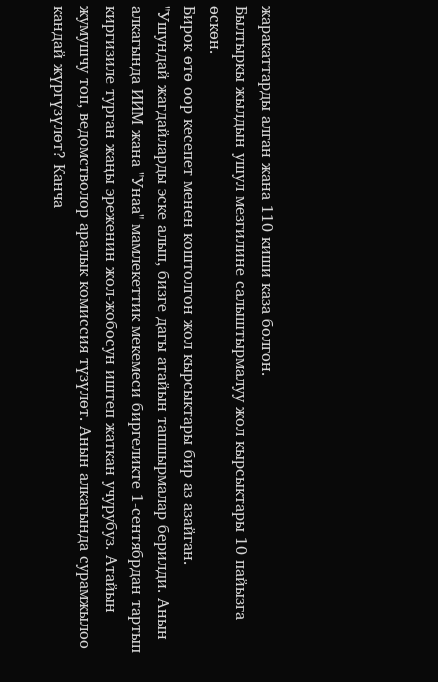жаракаттарды алган жана 110 киши каза болгон.
Былтыркы жылдын ушул мезгилине салыштырмалуу жол кырсыктары 10 пайызга өскөн.
Бирок өтө оор кесепет менен коштолгон жол кырсыктары бир аз азайган.
"Ушундай жагдайларды эске алып, бизге дагы атайын тапшырмалар берилди. Анын алкагында ИИМ жана "Унаа" мамлекеттик мекемеси биргеликте 1-сентябрдан тартып киргизиле турган жаңы эреженин жол-жобосун иштеп жаткан учурубуз. Атайын жумушчу топ, ведомстволор аралык комиссия түзүлөт. Анын алкагында сурамжылоо кандай жүргүзүлөт? Канча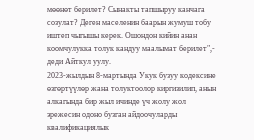мөөнөт берилет? Сынакты тапшыруу канчага созулат? Деген маселенин баарын жумуш тобу иштеп чыгышы керек. Ошондон кийин анан коомчулукка толук кандуу маалымат берилет",- деди Айткул уулу.
2023-жылдын 8-мартында Укук бузуу кодексине өзгөртүүлөр жана толуктоолор киргизилип, анын алкагында бир жыл ичинде үч жолу жол эрежесин одоно бузган айдоочуларды квалификациялык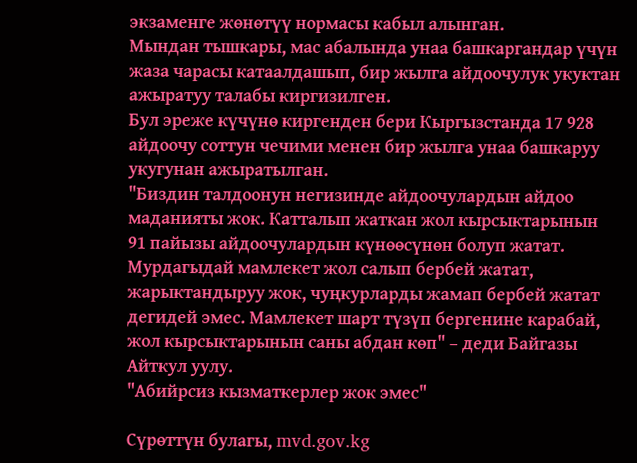экзаменге жөнөтүү нормасы кабыл алынган.
Мындан тышкары, мас абалында унаа башкаргандар үчүн жаза чарасы катаалдашып, бир жылга айдоочулук укуктан ажыратуу талабы киргизилген.
Бул эреже күчүнө киргенден бери Кыргызстанда 17 928 айдоочу соттун чечими менен бир жылга унаа башкаруу укугунан ажыратылган.
"Биздин талдоонун негизинде айдоочулардын айдоо маданияты жок. Катталып жаткан жол кырсыктарынын 91 пайызы айдоочулардын күнөөсүнөн болуп жатат. Мурдагыдай мамлекет жол салып бербей жатат, жарыктандыруу жок, чуңкурларды жамап бербей жатат дегидей эмес. Мамлекет шарт түзүп бергенине карабай, жол кырсыктарынын саны абдан көп" – деди Байгазы Айткул уулу.
"Абийрсиз кызматкерлер жок эмес"

Сүрөттүн булагы, mvd.gov.kg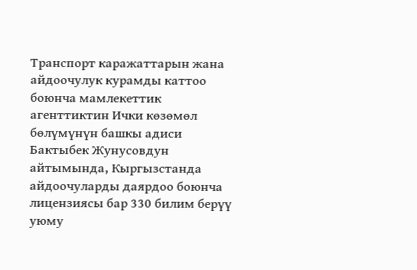Транспорт каражаттарын жана айдоочулук курамды каттоо боюнча мамлекеттик агенттиктин Ички көзөмөл бөлүмүнүн башкы адиси Бактыбек Жунусовдун айтымында, Кыргызстанда айдоочуларды даярдоо боюнча лицензиясы бар 330 билим берүү уюму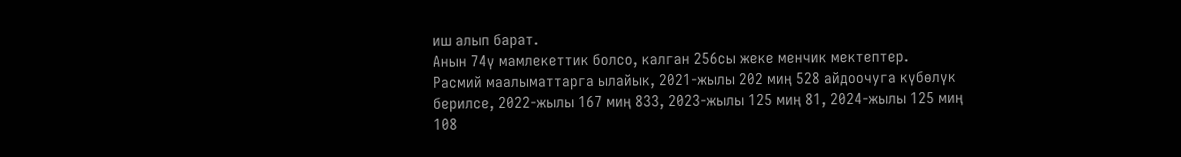иш алып барат.
Анын 74ү мамлекеттик болсо, калган 256сы жеке менчик мектептер.
Расмий маалыматтарга ылайык, 2021-жылы 202 миң 528 айдоочуга күбөлүк берилсе, 2022-жылы 167 миң 833, 2023-жылы 125 миң 81, 2024-жылы 125 миң 108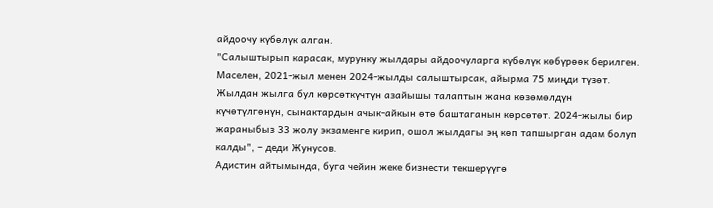айдоочу күбөлүк алган.
"Салыштырып карасак, мурунку жылдары айдоочуларга күбөлүк көбүрөөк берилген. Маселен, 2021-жыл менен 2024-жылды салыштырсак, айырма 75 миңди түзөт. Жылдан жылга бул көрсөткүчтүн азайышы талаптын жана көзөмөлдүн күчөтүлгөнүн, сынактардын ачык-айкын өтө баштаганын көрсөтөт. 2024-жылы бир жараныбыз 33 жолу экзаменге кирип, ошол жылдагы эң көп тапшырган адам болуп калды", – деди Жунусов.
Адистин айтымында, буга чейин жеке бизнести текшерүүгө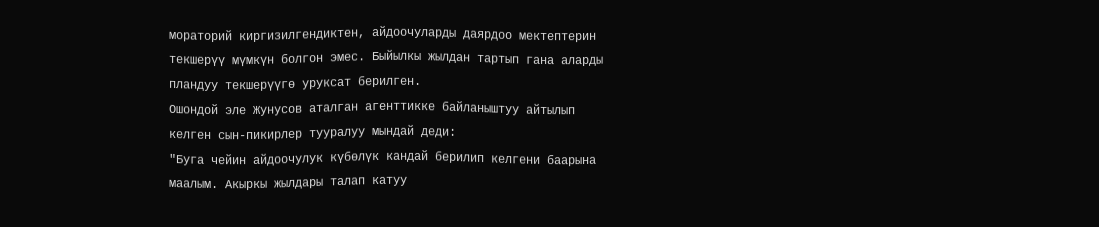мораторий киргизилгендиктен, айдоочуларды даярдоо мектептерин текшерүү мүмкүн болгон эмес. Быйылкы жылдан тартып гана аларды пландуу текшерүүгө уруксат берилген.
Ошондой эле Жунусов аталган агенттикке байланыштуу айтылып келген сын-пикирлер тууралуу мындай деди:
"Буга чейин айдоочулук күбөлүк кандай берилип келгени баарына маалым. Акыркы жылдары талап катуу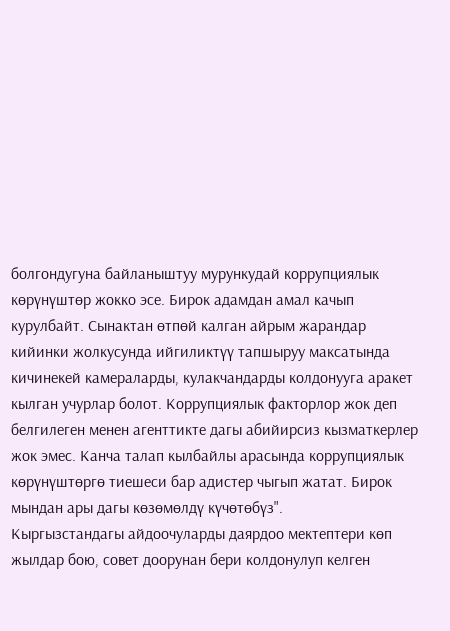болгондугуна байланыштуу мурункудай коррупциялык көрүнүштөр жокко эсе. Бирок адамдан амал качып курулбайт. Сынактан өтпөй калган айрым жарандар кийинки жолкусунда ийгиликтүү тапшыруу максатында кичинекей камераларды, кулакчандарды колдонууга аракет кылган учурлар болот. Коррупциялык факторлор жок деп белгилеген менен агенттикте дагы абийирсиз кызматкерлер жок эмес. Канча талап кылбайлы арасында коррупциялык көрүнүштөргө тиешеси бар адистер чыгып жатат. Бирок мындан ары дагы көзөмөлдү күчөтөбүз".
Кыргызстандагы айдоочуларды даярдоо мектептери көп жылдар бою, совет доорунан бери колдонулуп келген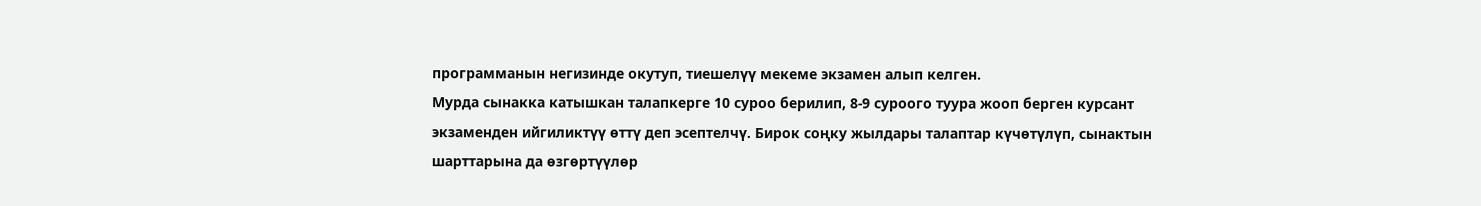программанын негизинде окутуп, тиешелүү мекеме экзамен алып келген.
Мурда сынакка катышкан талапкерге 10 суроо берилип, 8-9 суроого туура жооп берген курсант экзаменден ийгиликтүү өттү деп эсептелчү. Бирок соңку жылдары талаптар күчөтүлүп, сынактын шарттарына да өзгөртүүлөр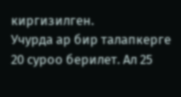киргизилген.
Учурда ар бир талапкерге 20 суроо берилет. Ал 25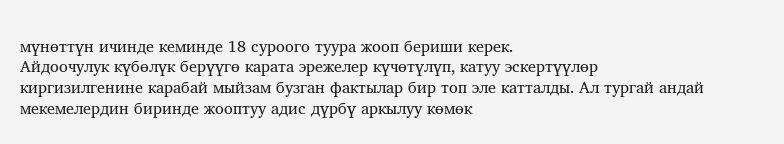мүнөттүн ичинде кеминде 18 суроого туура жооп бериши керек.
Айдоочулук күбөлүк берүүгө карата эрежелер күчөтүлүп, катуу эскертүүлөр киргизилгенине карабай мыйзам бузган фактылар бир топ эле катталды. Ал тургай андай мекемелердин биринде жооптуу адис дүрбү аркылуу көмөк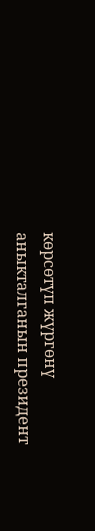көрсөтүп жүргөнү аныкталганын президент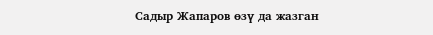Садыр Жапаров өзү да жазган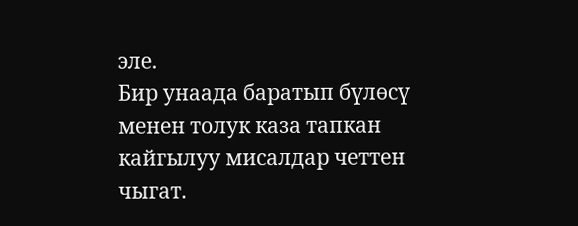эле.
Бир унаада баратып бүлөсү менен толук каза тапкан кайгылуу мисалдар четтен чыгат.